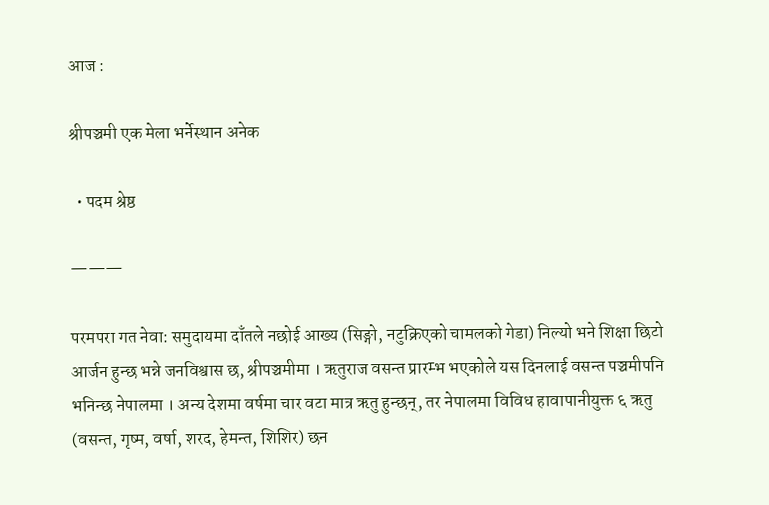आज :

श्रीपञ्चमी एक मेला भर्नेस्थान अनेक

  • पदम श्रेष्ठ

———

परमपरा गत नेवा: समुदायमा दाँतले नछोई आख्य (सिङ्गो, नटुक्रिएको चामलको गेडा) निल्यो भने शिक्षा छिटो आर्जन हुन्छ भन्ने जनविश्वास छ, श्रीपञ्चमीमा । ऋतुराज वसन्त प्रारम्भ भएकोले यस दिनलाई वसन्त पञ्चमीपनि भनिन्छ नेपालमा । अन्य देशमा वर्षमा चार वटा मात्र ऋतु हुन्छन्, तर नेपालमा विविध हावापानीयुक्त ६ ऋतु (वसन्त, गृष्म, वर्षा, शरद, हेमन्त, शिशिर) छन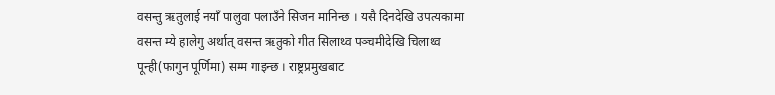वसन्तु ऋतुलाई नयाँ पालुवा पलाउँने सिजन मानिन्छ । यसै दिनदेखि उपत्यकामा वसन्त म्ये हालेगु अर्थात् वसन्त ऋतुको गीत सिलाथ्व पञ्चमीदेखि चिलाथ्व पून्ही(फागुन पूर्णिमा) सम्म गाइन्छ । राष्ट्रप्रमुखबाट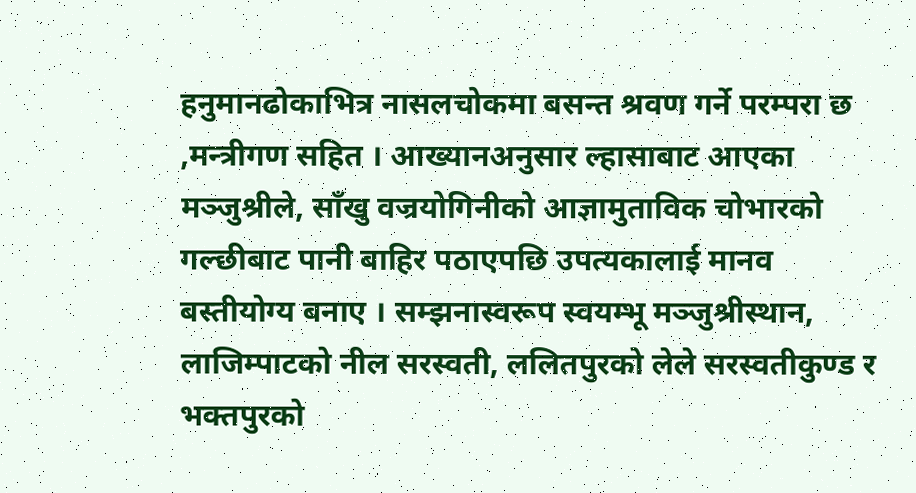हनुमानढोकाभित्र नासलचोकमा बसन्त श्रवण गर्ने परम्परा छ ,मन्त्रीगण सहित । आख्यानअनुसार ल्हासाबाट आएका मञ्जुश्रीले, साँखु वज्रयोगिनीको आज्ञामुताविक चोभारको गल्छीबाट पानी बाहिर पठाएपछि उपत्यकालाई मानव बस्तीयोग्य बनाए । सम्झनास्वरूप स्वयम्भू मञ्जुश्रीस्थान, लाजिम्पाटको नील सरस्वती, ललितपुरको लेले सरस्वतीकुण्ड र भक्तपुरको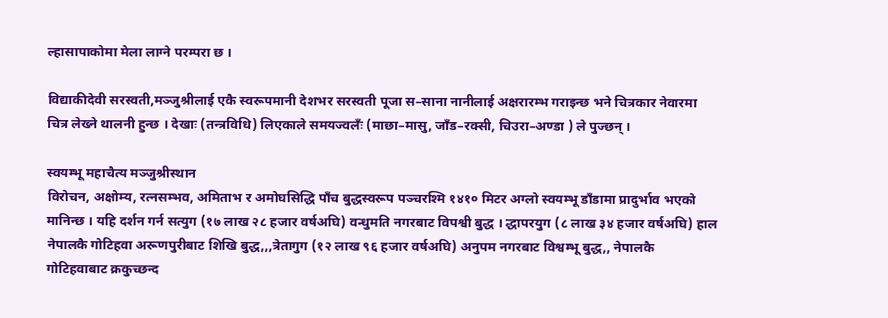ल्हासापाकोमा मेला लाग्ने परम्परा छ ।

विद्याकीदेवी सरस्वती,मञ्जुश्रीलाई एकै स्वरूपमानी देशभर सरस्वती पूजा स–साना नानीलाई अक्षरारम्भ गराइन्छ भने चित्रकार नेवारमा चित्र लेख्ने थालनी हुन्छ । देखाः (तन्त्रविधि) लिएकाले समयज्वलँः (माछा–मासु, जाँड–रक्सी, चिउरा–अण्डा ) ले पुज्छन् ।

स्वयम्भू महाचैत्य मञ्जुश्रीस्थान
विरोचन, अक्षोम्य, रत्नसम्भव, अमिताभ र अमोघसिद्धि पाँच बुद्धस्वरूप पञ्चरश्मि १४१० मिटर अग्लो स्वयम्भू डाँडामा प्रादुर्भाव भएको मानिन्छ । यहि दर्शन गर्न सत्युग (१७ लाख २८ हजार वर्षअघि) वन्धुमति नगरबाट विपश्वी बुद्ध । द्धापरयुग (८ लाख ३४ हजार वर्षअघि) हाल नेपालकै गोटिहवा अरूणपुरीबाट शिखि बुद्ध,,,त्रेतागुग (१२ लाख ९६ हजार वर्षअघि) अनुपम नगरबाट विश्वम्भू बुद्ध,, नेपालकै गोटिहवाबाट क्रकुच्छन्द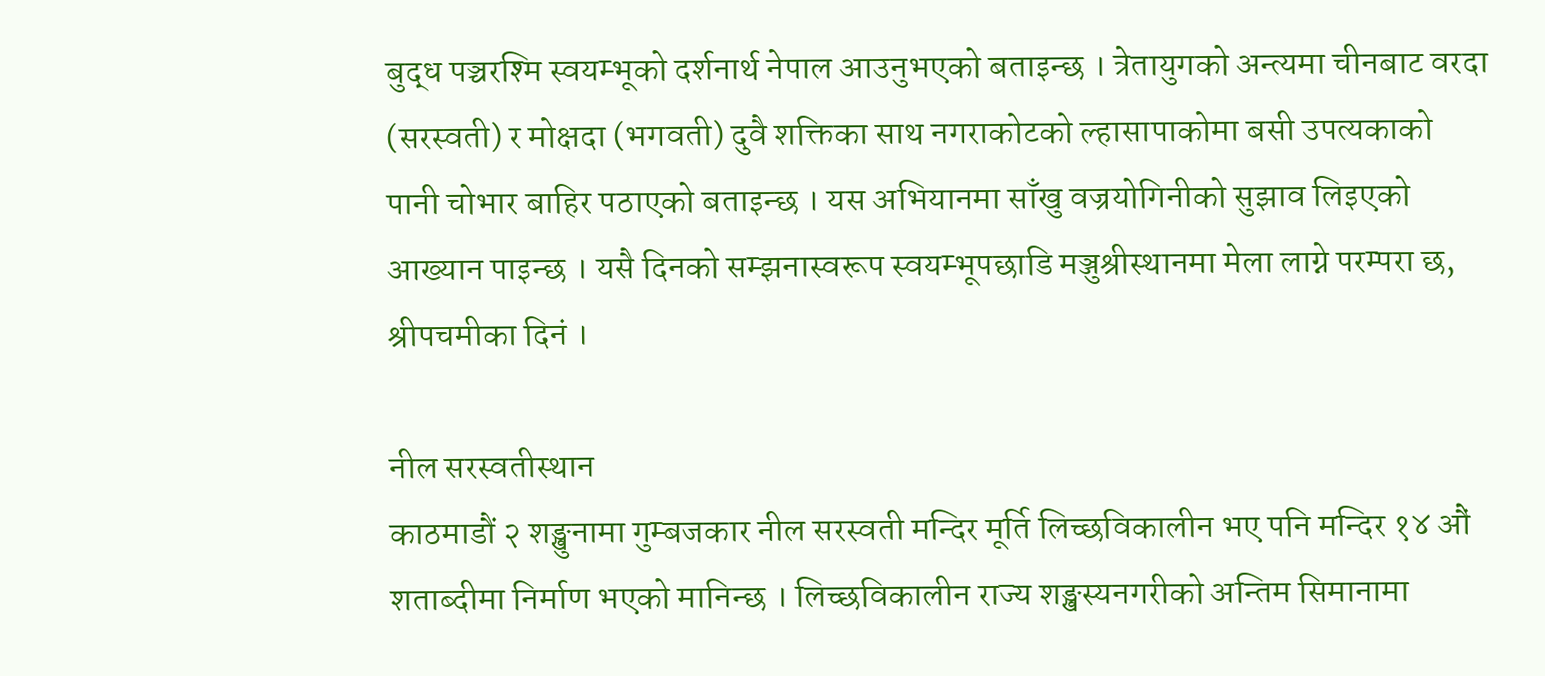बुद्ध पञ्चरश्मि स्वयम्भूको दर्शनार्थ नेपाल आउनुभएको बताइन्छ । त्रेतायुगको अन्त्यमा चीनबाट वरदा (सरस्वती) र मोक्षदा (भगवती) दुवै शक्तिका साथ नगराकोटको ल्हासापाकोमा बसी उपत्यकाको पानी चोभार बाहिर पठाएको बताइन्छ । यस अभियानमा साँखु वज्रयोगिनीको सुझाव लिइएको आख्यान पाइन्छ । यसै दिनको सम्झनास्वरूप स्वयम्भूपछाडि मञ्जुश्रीस्थानमा मेला लाग्ने परम्परा छ, श्रीपचमीका दिनं ।

नील सरस्वतीस्थान
काठमाडौं २ शङ्खुनामा गुम्बजकार नील सरस्वती मन्दिर मूर्ति लिच्छविकालीन भए पनि मन्दिर १४ औं शताब्दीमा निर्माण भएको मानिन्छ । लिच्छविकालीन राज्य शङ्खस्यनगरीको अन्तिम सिमानामा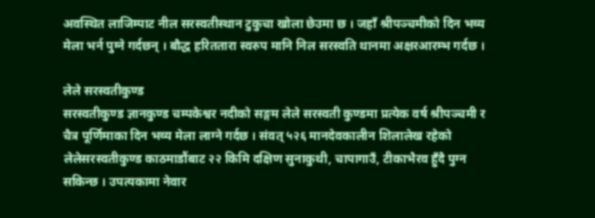अवस्थित लाजिम्पाट नील सरस्वतीस्थान टुकुचा खोला छेउमा छ । जहाँ श्रीपञ्चमीको दिन भव्य मेला भर्न पुग्ने गर्दछन् । बौद्ध हरिततारा स्वरुप मानि निल सरस्वति थानमा अक्षरआरम्भ गर्दछ ।

लेले सरस्वतीकुण्ड
सरस्वतीकुण्ड ज्ञानकुण्ड चम्पकेश्वर नदीको सङ्गम लेले सरस्वती कुण्डमा प्रत्येक वर्ष श्रीपञ्चमी र चैत्र पूर्णिमाका दिन भव्य मेला लाग्ने गर्दछ । संवत् ५२६ मानदेवकालीन शिलालेख रहेको लेलेसरस्वतीकुण्ड काठमाडौंबाट २२ किमि दक्षिण सुनाकुथी, चापागाउँ, टीकाभैरव हुँदै पुग्न सकिन्छ । उपत्यकामा नेवार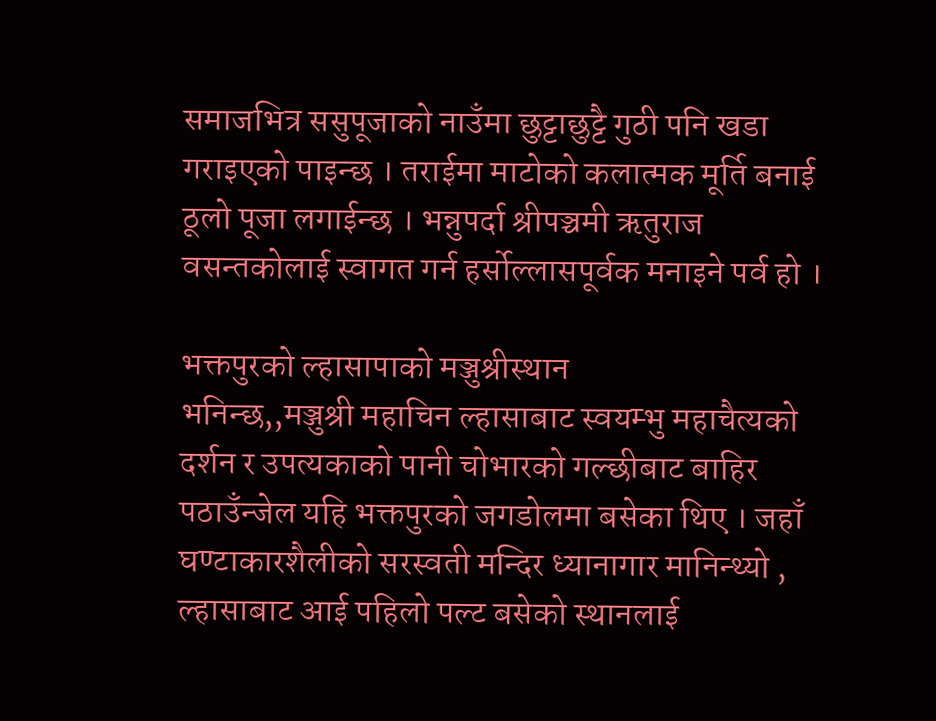समाजभित्र ससुपूजाको नाउँमा छुट्टाछुट्टै गुठी पनि खडा गराइएको पाइन्छ । तराईमा माटोको कलात्मक मूर्ति बनाई ठूलो पूजा लगाईन्छ । भन्नुपर्दा श्रीपञ्चमी ऋतुराज वसन्तकोलाई स्वागत गर्न हर्सोल्लासपूर्वक मनाइने पर्व हो ।

भक्तपुरको ल्हासापाको मञ्जुश्रीस्थान
भनिन्छ,,मञ्जुश्री महाचिन ल्हासाबाट स्वयम्भु महाचैत्यको दर्शन र उपत्यकाको पानी चोभारको गल्छीबाट बाहिर पठाउँन्जेल यहि भक्तपुरको जगडोलमा बसेका थिए । जहाँ घण्टाकारशैलीको सरस्वती मन्दिर ध्यानागार मानिन्थ्यो , ल्हासाबाट आई पहिलो पल्ट बसेको स्थानलाई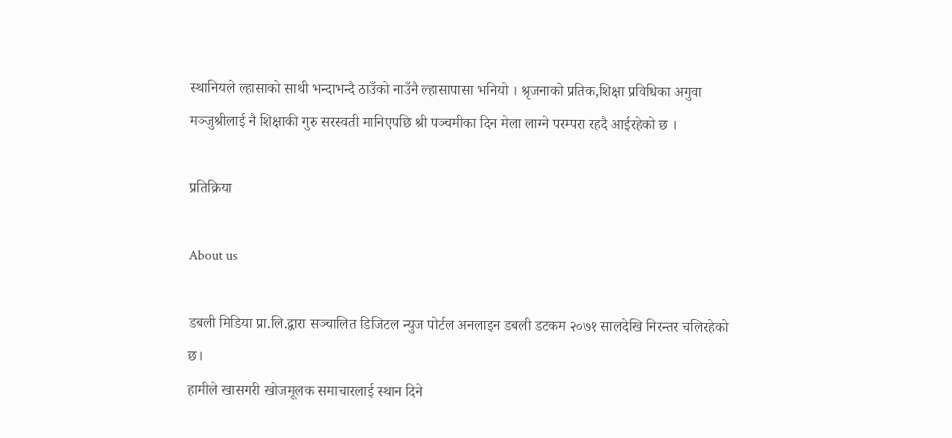स्थानियले ल्हासाको साथी भन्दाभन्दै ठाउँको नाउँनै ल्हासापासा भनियो । श्रृजनाको प्रतिक,शिक्षा प्रविधिका अगुवा मञ्जुश्रीलाई नै शिक्षाकी गुरु सरस्वती मानिएपछि श्री पञ्चमीका दिन मेला लाग्ने परम्परा रहदै आईरहेको छ ।

प्रतिक्रिया

About us

डबली मिडिया प्रा.लि.द्वारा सञ्चालित डिजिटल न्युज पोर्टल अनलाइन डबली डटकम २०७१ सालदेखि निरन्तर चलिरहेको छ।
हामीले खासगरी खोजमूलक समाचारलाई स्थान दिने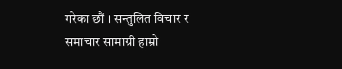गरेका छौं । सन्तुलित विचार र समाचार सामाग्री हाम्रो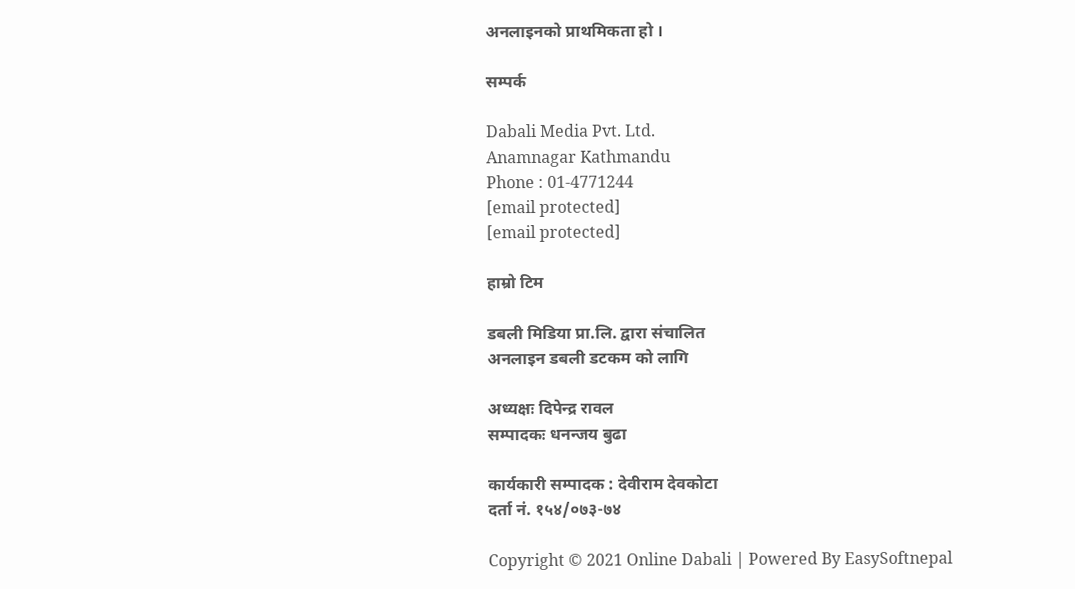अनलाइनको प्राथमिकता हो ।

सम्पर्क

Dabali Media Pvt. Ltd.
Anamnagar Kathmandu
Phone : 01-4771244
[email protected]
[email protected]

हाम्रो टिम

डबली मिडिया प्रा.लि. द्वारा संचालित
अनलाइन डबली डटकम को लागि

अध्यक्षः दिपेन्द्र रावल
सम्पादकः धनन्‍जय बुढा

कार्यकारी सम्पादक : देवीराम देवकोटा
दर्ता नं. १५४/०७३-७४

Copyright © 2021 Online Dabali | Powered By EasySoftnepal